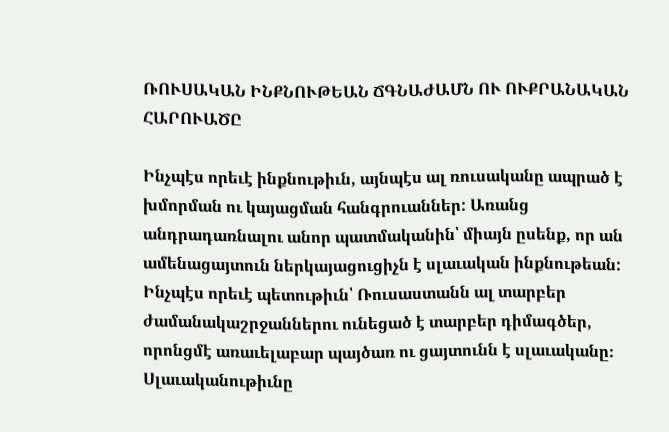ՌՈՒՍԱԿԱՆ ԻՆՔՆՈՒԹԵԱՆ ՃԳՆԱԺԱՄՆ ՈՒ ՈՒՔՐԱՆԱԿԱՆ ՀԱՐՈՒԱԾԸ

Ինչպէս որեւէ ինքնութիւն, այնպէս ալ ռուսականը ապրած է խմորման ու կայացման հանգրուաններ: Առանց անդրադառնալու անոր պատմականին՝ միայն ըսենք, որ ան ամենացայտուն ներկայացուցիչն է սլաւական ինքնութեան: Ինչպէս որեւէ պետութիւն՝ Ռուսաստանն ալ տարբեր ժամանակաշրջաններու ունեցած է տարբեր դիմագծեր, որոնցմէ առաւելաբար պայծառ ու ցայտունն է սլաւականը։ Սլաւականութիւնը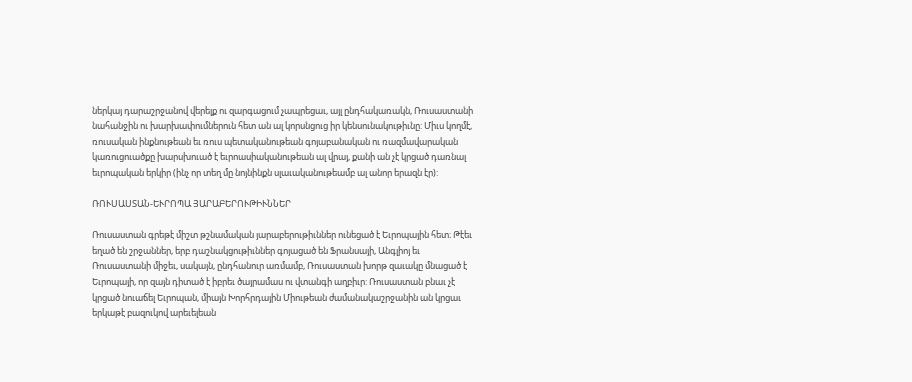ներկայ դարաշրջանով վերելք ու զարգացում չապրեցաւ, այլ ընդհակառակն, Ռուսաստանի նահանջին ու խարխափումներուն հետ ան ալ կորսնցուց իր կենսունակութիւնը: Միւս կողմէ, ռուսական ինքնութեան եւ ռուս պետականութեան գոյաբանական ու ռազմավարական կառուցուածքը խարսխուած է եւրոասիականութեան ալ վրայ, քանի ան չէ կրցած դառնալ եւրոպական երկիր (ինչ որ տեղ մը նոյնինքն սլաւականութեամբ ալ անոր երազն էր):

ՌՈՒՍԱՍՏԱՆ-ԵՒՐՈՊԱ ՅԱՐԱԲԵՐՈՒԹԻՒՆՆԵՐ

Ռուսաստան գրեթէ միշտ թշնամական յարաբերութիւններ ունեցած է Եւրոպային հետ։ Թէեւ եղած են շրջաններ, երբ դաշնակցութիւններ գոյացած են Ֆրանսայի, Անգլիոյ եւ Ռուսաստանի միջեւ, սակայն, ընդհանուր առմամբ, Ռուսաստան խորթ զաւակը մնացած է Եւրոպայի, որ զայն դիտած է իբրեւ ծայրամաս ու վտանգի աղբիւր: Ռուսաստան բնաւ չէ կրցած նուաճել Եւրոպան, միայն Խորհրդային Միութեան ժամանակաշրջանին ան կրցաւ երկաթէ բազուկով արեւելեան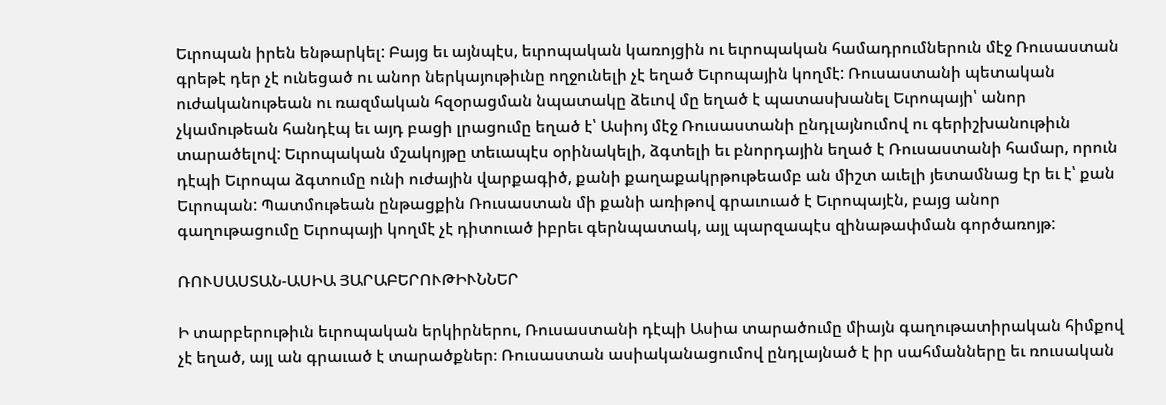Եւրոպան իրեն ենթարկել: Բայց եւ այնպէս, եւրոպական կառոյցին ու եւրոպական համադրումներուն մէջ Ռուսաստան գրեթէ դեր չէ ունեցած ու անոր ներկայութիւնը ողջունելի չէ եղած Եւրոպային կողմէ: Ռուսաստանի պետական ուժականութեան ու ռազմական հզօրացման նպատակը ձեւով մը եղած է պատասխանել Եւրոպայի՝ անոր չկամութեան հանդէպ եւ այդ բացի լրացումը եղած է՝ Ասիոյ մէջ Ռուսաստանի ընդլայնումով ու գերիշխանութիւն տարածելով: Եւրոպական մշակոյթը տեւապէս օրինակելի, ձգտելի եւ բնորդային եղած է Ռուսաստանի համար, որուն դէպի Եւրոպա ձգտումը ունի ուժային վարքագիծ, քանի քաղաքակրթութեամբ ան միշտ աւելի յետամնաց էր եւ է՝ քան Եւրոպան: Պատմութեան ընթացքին Ռուսաստան մի քանի առիթով գրաւուած է Եւրոպայէն, բայց անոր գաղութացումը Եւրոպայի կողմէ չէ դիտուած իբրեւ գերնպատակ, այլ պարզապէս զինաթափման գործառոյթ:

ՌՈՒՍԱՍՏԱՆ-ԱՍԻԱ ՅԱՐԱԲԵՐՈՒԹԻՒՆՆԵՐ

Ի տարբերութիւն եւրոպական երկիրներու, Ռուսաստանի դէպի Ասիա տարածումը միայն գաղութատիրական հիմքով չէ եղած, այլ ան գրաւած է տարածքներ։ Ռուսաստան ասիականացումով ընդլայնած է իր սահմանները եւ ռուսական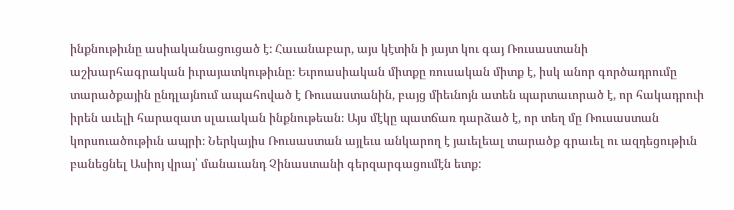ինքնութիւնը ասիականացուցած է: Հաւանաբար, այս կէտին ի յայտ կու գայ Ռուսաստանի աշխարհագրական իւրայատկութիւնը։ Եւրոասիական միտքը ռուսական միտք է, իսկ անոր գործադրումը տարածքային ընդլայնում ապահոված է Ռուսաստանին, բայց միեւնոյն ատեն պարտաւորած է, որ հակադրուի իրեն աւելի հարազատ սլաւական ինքնութեան։ Այս մէկը պատճառ դարձած է, որ տեղ մը Ռուսաստան կորսուածութիւն ապրի։ Ներկայիս Ռուսաստան այլեւս անկարող է յաւելեալ տարածք գրաւել ու ազդեցութիւն բանեցնել Ասիոյ վրայ՝ մանաւանդ Չինաստանի գերզարգացումէն ետք: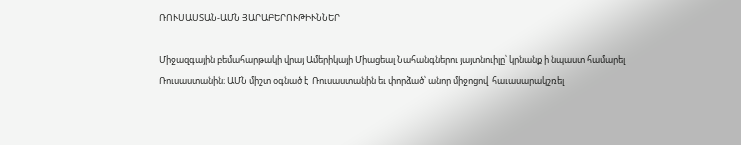ՌՈՒՍԱՍՏԱՆ-ԱՄՆ ՅԱՐԱԲԵՐՈՒԹԻՒՆՆԵՐ

Միջազգային բեմահարթակի վրայ Ամերիկայի Միացեալ Նահանգներու յայտնուիլը՝ կրնանք ի նպաստ համարել Ռուսաստանին։ ԱՄՆ միշտ օգնած է  Ռուսաստանին եւ փորձած՝ անոր միջոցով  հաւասարակշռել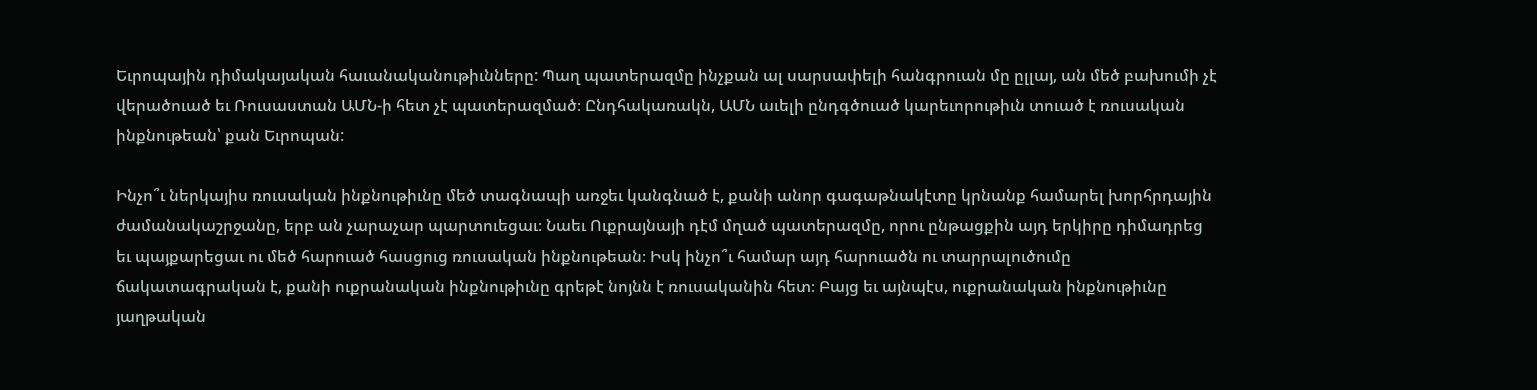Եւրոպային դիմակայական հաւանականութիւնները: Պաղ պատերազմը ինչքան ալ սարսափելի հանգրուան մը ըլլայ, ան մեծ բախումի չէ վերածուած եւ Ռուսաստան ԱՄՆ-ի հետ չէ պատերազմած։ Ընդհակառակն, ԱՄՆ աւելի ընդգծուած կարեւորութիւն տուած է ռուսական ինքնութեան՝ քան Եւրոպան:

Ինչո՞ւ ներկայիս ռուսական ինքնութիւնը մեծ տագնապի առջեւ կանգնած է, քանի անոր գագաթնակէտը կրնանք համարել խորհրդային ժամանակաշրջանը, երբ ան չարաչար պարտուեցաւ։ Նաեւ Ուքրայնայի դէմ մղած պատերազմը, որու ընթացքին այդ երկիրը դիմադրեց եւ պայքարեցաւ ու մեծ հարուած հասցուց ռուսական ինքնութեան։ Իսկ ինչո՞ւ համար այդ հարուածն ու տարրալուծումը ճակատագրական է, քանի ուքրանական ինքնութիւնը գրեթէ նոյնն է ռուսականին հետ։ Բայց եւ այնպէս, ուքրանական ինքնութիւնը յաղթական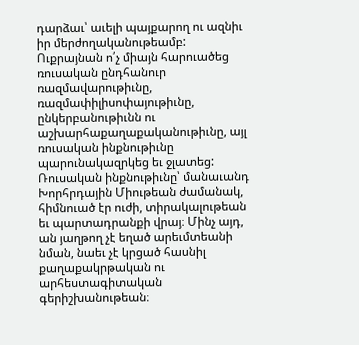դարձաւ՝ աւելի պայքարող ու ազնիւ իր մերժողականութեամբ: Ուքրայնան ո՛չ միայն հարուածեց ռուսական ընդհանուր ռազմավարութիւնը, ռազմափիլիսոփայութիւնը, ընկերբանութիւնն ու աշխարհաքաղաքականութիւնը, այլ ռուսական ինքնութիւնը պարունակազրկեց եւ ջլատեց: Ռուսական ինքնութիւնը՝ մանաւանդ Խորհրդային Միութեան ժամանակ, հիմնուած էր ուժի, տիրակալութեան եւ պարտադրանքի վրայ։ Մինչ այդ, ան յաղթող չէ եղած արեւմտեանի նման, նաեւ չէ կրցած հասնիլ քաղաքակրթական ու արհեստագիտական գերիշխանութեան։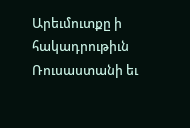Արեւմուտքը ի հակադրութիւն Ռուսաստանի եւ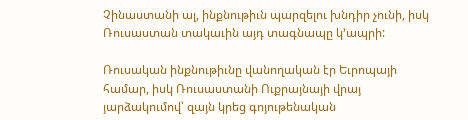Չինաստանի ալ, ինքնութիւն պարզելու խնդիր չունի, իսկ Ռուսաստան տակաւին այդ տագնապը կ՚ապրի:

Ռուսական ինքնութիւնը վանողական էր Եւրոպայի համար, իսկ Ռուսաստանի Ուքրայնայի վրայ յարձակումով՝ զայն կրեց գոյութենական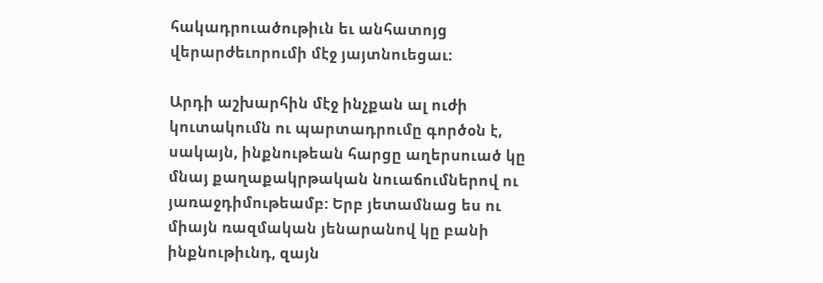հակադրուածութիւն եւ անհատոյց վերարժեւորումի մէջ յայտնուեցաւ:

Արդի աշխարհին մէջ ինչքան ալ ուժի կուտակումն ու պարտադրումը գործօն է, սակայն, ինքնութեան հարցը աղերսուած կը մնայ քաղաքակրթական նուաճումներով ու յառաջդիմութեամբ: Երբ յետամնաց ես ու միայն ռազմական յենարանով կը բանի ինքնութիւնդ, զայն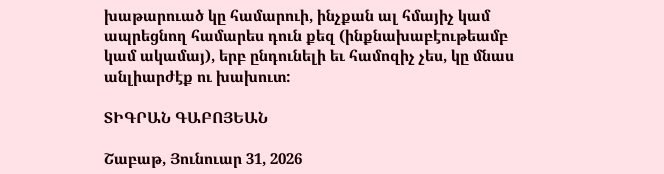խաթարուած կը համարուի, ինչքան ալ հմայիչ կամ ապրեցնող համարես դուն քեզ (ինքնախաբէութեամբ կամ ակամայ), երբ ընդունելի եւ համոզիչ չես, կը մնաս անլիարժէք ու խախուտ:

ՏԻԳՐԱՆ ԳԱԲՈՅԵԱՆ

Շաբաթ, Յունուար 31, 2026